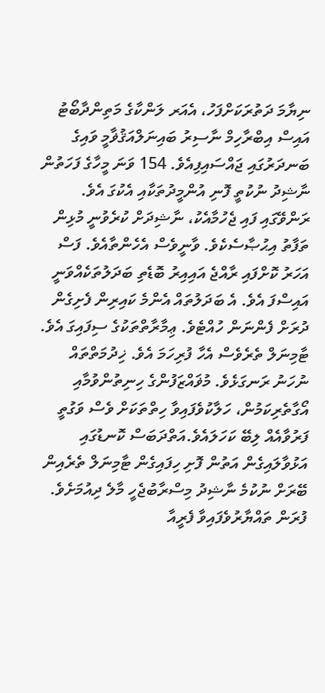ނިޔާމަ ދަތުރަކަށްފަހު، އެއަރ ލަންކާގެ މަތިންދާބޯޓު އައިސް އިބްރާހިމް ނާސިރު ބައިނަލްއަޤުޥާމީ ވައިގެ ބަނދަރުގައި ޖައްސައިފިއެވެ. 154 ވަނަ މީހާގެ ފަހަތުން ނާޝިދު ނުކުތީ ފޮނި އުންމީދުތަކާއި އެކުގަ އެވެ. ރަންވޭގައި ފައި ޖެހުމާއެކު، ނާޝިދަށް ކުރެވުނީ މުޅިން ތަފާތު އިޙުޞާސެކެވެ. ވާނީވެސް އެހެންތާއެވެ. ފަސް އަހަރު ކޮށްފައި ރާއްޖެ އައިއިރު ބޮޑެތި ބަދަލުތަކެއްވަނީ އައިސްފަ އެވެ. އެ ބަދަލުތައް އެންމެ ކައިރިން ފެށިގެން ދުރަށް ފެންނަން ހުއްޓެވެ. ޢިމާރާތްތަކުގެ ސިފައިގަ އެވެ. ޓާމިނަލް ތެރެވެސް އެހާ ފުރިހަމަ އެވެ. ޚިދުމަތްތައް ނުހަނު ރަނގަޅެވެ. މުޥައްޒަފުންގެ ހިނިތުންވުމާއި އޯގާތެރިކަމުން، ހަލާކުވެފައިވާ ހިތްތަކަށް ވެސް ވަގުތީ ފަރުވާއެއް ލިބޭ ކަހަލައެވެ.އަތްދަބަސް ކޮނޑުގައި އަޅުވާލައިގެން އަތުން ފޮށި ހިފައިގެން ޓާމިނަލް ތެރެއިން ބޭރަށް ނުކުމެ ނާޝިދު މިސްރާބުޖެހީ މާލެ ދިއުމަށެވެ. ފުރަން ތައްޔާރުވެފައިވާ ފެރީއާ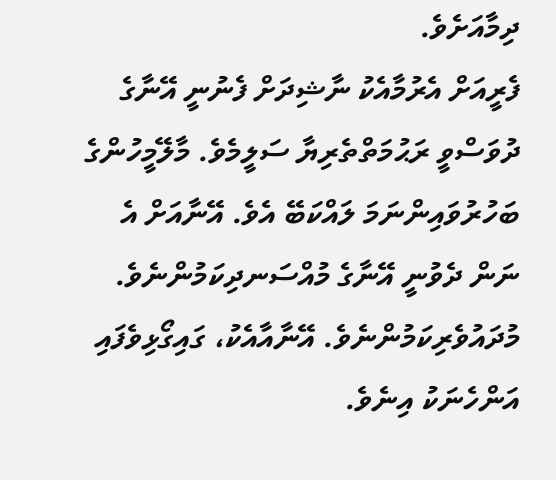ދިމާއަށެވެ.
ފެރީއަށް އެރުމާއެކު ނާޝިދަށް ފެނުނީ އޭނާގެ ދުވަސްވީ ރަޙުމަތްތެރިޔާ ސަލީމެވެ. މާލޭމީހުންގެ ބަހުރުވައިންނަމަ ލައްކަބޭ އެވެ. އޭނާއަށް އެ ނަން ދެވުނީ އޭނާގެ މުއްސަނދިކަމުންނެވެ. މުދައުވެރިކަމުންނެވެ. އޭނާއާއެކު، ގައިގޯޅިވެފައި އަންހެނަކު އިނެވެ.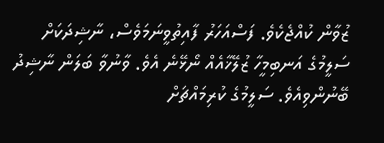ޒުވާން ކުއްޖެކެވެ. ފަސްއަހަރު ފާއިތުވީނަމަވެސް، ނާޝިދަކަށް ސަލީމުގެ އަނބިމީހާ ޒުލޭޚާއެއް ނޯޅޭނެ އެވެ. ވާނުވާ ބަލަން ނާޝިދު ބޭނުންވިއެވެ. ސަލީމުގެ ކުރިމައްޗަށް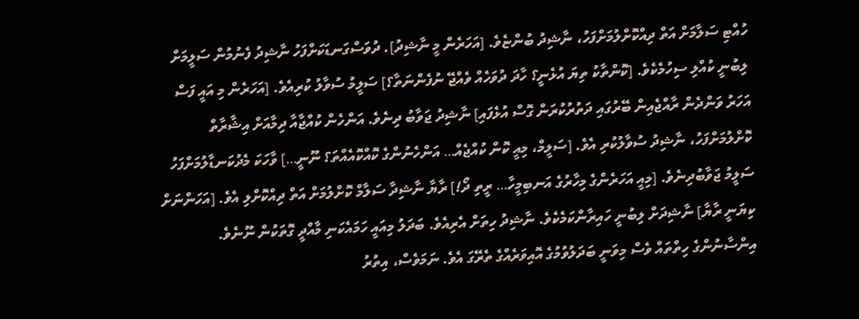ހުއްޓި ސަލާމަށް އަތް ދިއްކޮށްލުމަށްފަހު، ނާޝިދު ބުންޏެވެ. [އަހަރެން މީ ނާޝިދު]. ދުވަސްގަނޑަކަށްފަހު ނާޝިދު ފެނުމުން ސަލީމަށް ލިބުނީ ކުއްލި ސިހުމެކެވެ. [ކޮންތާކު ތިޔަ އުޅެނީ؟ ހާދަ ދުވަހެއް ވެއްޖޭ ނުފެންނަތާ؟] ސަލީމު ސުވާލު ކުރިއެވެ. [އަހަރެން މި އައީ ފަސް އަހަރު ވަންދެން ރާއްޖެއިން ބޭރުގައި ދަތުރުކުރަން ގޮސް އުޅެފައި] ނާޝިދު ޖަވާބު ދިނެވެ. އަންހެން ކުއްޖާއާ ދިމާއަށް އިޝާރާތް ކޮށްލުމަށްފަހު، ނާޝިދު ސުވާލުކުރި އެވެ. [ސަލީމް، މިއީ ކޮން ކުއްޖެއް… އަންހެނުންގެ ކޮއްކޮއެއްތަ؟ ނޫނީ…] ވާހަކަ މެދުކަނޑާލުމަށްފަހު ސަލީމު ޖަވާބުދިނެވެ. [މިއީ އަހަރެންގެ މިހާރުގެ އަނބިމީހާ… ރީތި ދޯ!] ރާޔާ ނާޝިދާ ސަލާމް ކޮށްލުމަށް އަތް ދިއްކޮށްލި އެވެ. [އަހަންނަށް ކިޔަނީ ރާޔާ] ނާޝިދަށް ލިބުނީ ހައިރާންކަމެކެވެ. ނާޝިދު ހިތަށް އެރިއެވެ. ބަދަލު މިއައީ ހަމައެކަނި މާއްދީ ގޮތަކުން ނޫނެވެ. އިންސާނުންގެ ހިތްތައް ވެސް މިވަނީ ބަދަލުވުމުގެ އޮއިވަރެއްގެ ތެރޭގަ އެވެ. ނަމަވެސް، އިތުރު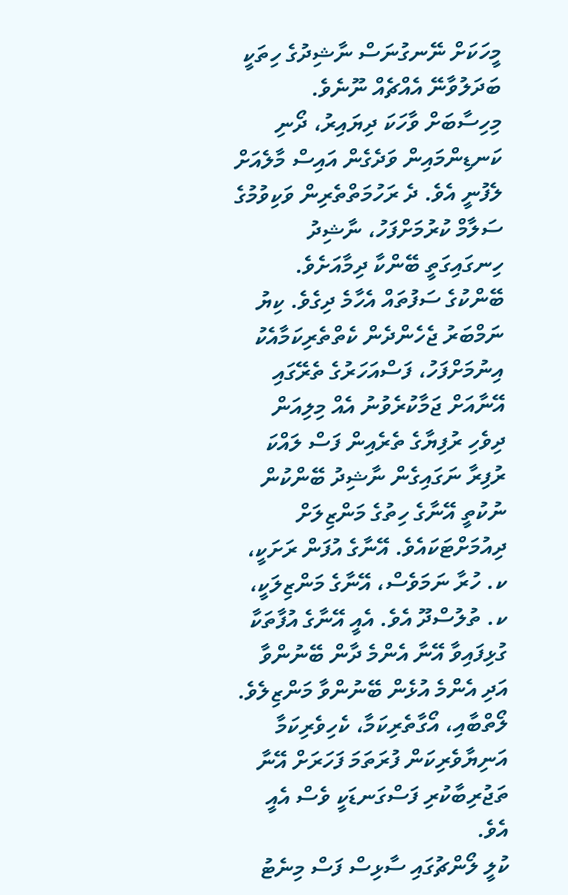މީހަކަށް ނޭނގުނަސް ނާޝިދުގެ ހިތަކީ ބަދަލުވާނޭ އެއްޗެއް ނޫނެވެ. މިހިސާބަށް ވާހަކަ ދިޔައިރު، ދޯނި ކަނޑިންމައިން ވަދެގެން އައިސް މާލެއަށް ލެފުނީ އެވެ. ދެ ރަހުމަތްތެރިން ވަކިވުމުގެ ސަލާމް ކުރުމަށްފަހު، ނާޝިދު ހިނގައިގަތީ ބޭންކާ ދިމާއަށެވެ.
ބޭންކުގެ ސަފުތައް އެހާމެ ދިގެވެ. ކިޔު ނަމްބަރު ޖެހެންދެން ކެތްތެރިކަމާއެކު އިނުމަށްފަހު، ފަސްއަހަރުގެ ތެރޭގައި އޭނާއަށް ޖަމާކުރެވުނު އެއް މިލިއަން ދިވެހި ރުފިޔާގެ ތެރެއިން ފަސް ލައްކަ ރުފިރާ ނަގައިގެން ނާޝިދު ބޭންކުން ނުކުތީ އޭނާގެ ހިތުގެ މަންޒިލަށް ދިއުމަށްޓަކައެވެ. އޭނާގެ އުފަން ރަށަކީ، ކ. ހުރާ ނަމަވެސް، އޭނާގެ މަންޒިލަކީ، ކ. ތުލުސްދޫ އެވެ. އެއީ އޭނާގެ އުފާތަކާ ގުޅިފައިވާ އޭނާ އެންމެ ދާން ބޭނުންވާ އަދި އެންމެ އުޅެން ބޭނުންވާ މަންޒިލެވެ. ލޯތްބާއި، އޯގާތެރިކަމާ، ކެހިވެރިކަމާ އަނިޔާވެރިކަން ފުރަތަމަ ފަހަރަށް އޭނާ ތަޖުރިބާކުރި ފަސްގަނޑަކީ ވެސް އެއީ އެވެ.
ކުލީ ލޯންޗުގައި ސާޅިސް ފަސް މިނެޓު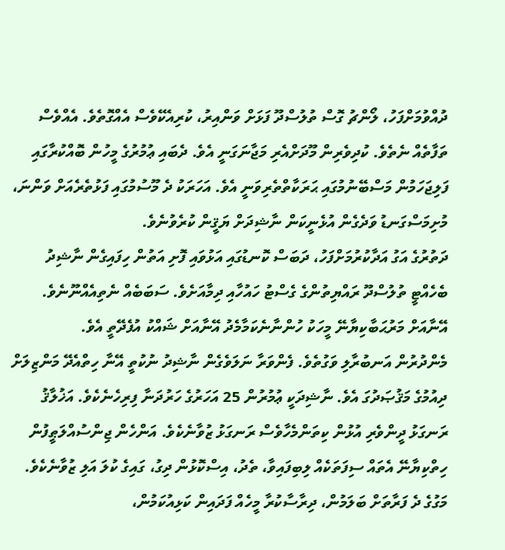ދުއްވުމަށްފަހު، ލޯންޗު ގޮސް ތުލުސްދޫ ފަޅަށް ވަންއިރު، ކުރިއެކޭވެސް އެއްގޮތެވެ. އެއްވެސް ތަފާތެއް ނެތެވެ. ކުދިވެރިން މޫދަށްއެރި މަޖާނަގަނީ އެވެ. ދެބައި ޢުމުރުގެ މީހުން ބޮއްކުރާގައި ފަލިޖަހަމުން މަސްބޭނުމުގައި ޙަރަކާތްތެރިވަނީ އެވެ. އަހަރަކު ދެ މޫސުމުގައި ފަޅުތެރެއަށް ވަންނަ، މުށިމަސްގަނޑު ވަދެގެން އުޅެނީކަން ނާޝިދަށް ޔަޤީން ކުރެވުނެވެ.
ދަތުރުގެ އަގު އަދާކުރުމަށްފަހު، ދަބަސް ކޮނޑުގައި އަޅުވައި ފޮށި އަތުން ހިފައިގެން ނާޝިދު ބެހެއްޓީ ތުލުސްދޫ ރައްޔިތުންގެ ގެސްޓު ހައުހާއި ދިމާއަށެވެ. ސަބަބެއް ނެތިއެއްނޫނެވެ. އޭނާއަށް މަރުޙަބާކިޔާނޭ މީހަކު ހުންނާނެކަމާމެދު އޭނާއަށް ޝައްކު އުފެދޭތީ އެވެ.
މެންދުރުން އަނބުރާލި ވަގުތެވެ. ފެންވަރާ ނަލަވެގެން ނާޝިދު ނުކުތީ އޭނާ ހިތްއެދޭ މަންޒިލަށް ދިއުމުގެ މަޤުޞަދުގަ އެވެ. ނާޝިދަކީ ޢުމުރުން 25 އަހަރުގެ ހަރުދަނާ ފިރިހެނެކެވެ. އަޚުލާޤު ރަނގަޅު ދީންވެރި އުޅުން ކިތަންމެހާވެސް ރަނގަޅު ޒުވާނެކެވެ. އަންހެން ޖިންސުއްލަޠީފުން ހިތްކިޔާނޭ އެތައް ސިފަތަކެއް ލިބިފައިވާ، ތެދު، އިސްކޮޅުން ދިގު، ގައިގެ ކުލަ އަލި ޒުވާނެކެވެ. މަގުގެ ދެ ފަރާތަށް ބަލަމުން، ދިރާސާކުރާ މީހެއް ފަދައިން ކަޅިއުކަމުން،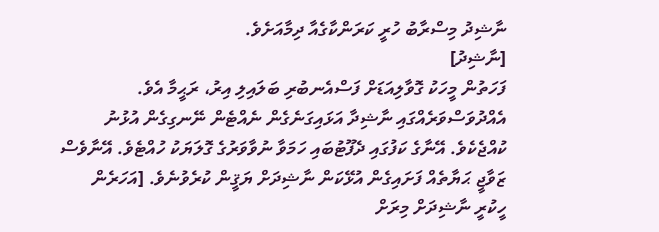ނާޝިދު މިސްރާބު ހުރީ ކަރަންކާގެއާ ދިމާއަށެވެ.
[ނާޝިދު]
ފަހަތުން މީހަކު ގޮވާލިއަޑަށް ފަސްއެނބުރި ބަލައިލި އިރު، ރަޙީމާ އެވެ. އެއްދުވަސްވަރެއްގައި ނާޝިދާ އަޅައިގަނެގެން ނެއްޓެން ނޭނގިގެން އުޅުނު ކުއްޖެކެވެ. އޭނާގެ ކަފުގައި ދެފޫޓުބައި ހަމަވާ ނުވާވަރުގެ ގޮލަޔަކު ހުއްޓެވެ. އޭނާވެސް ޒަވާޖީ ޙަޔާތެއް ފަށައިގެން އުޅޭކަން ނާޝިދަށް ޔަޤީން ކުރެވުނެވެ. [އަހަރެން ހީކުރީ ނާޝިދަށް މިރަށް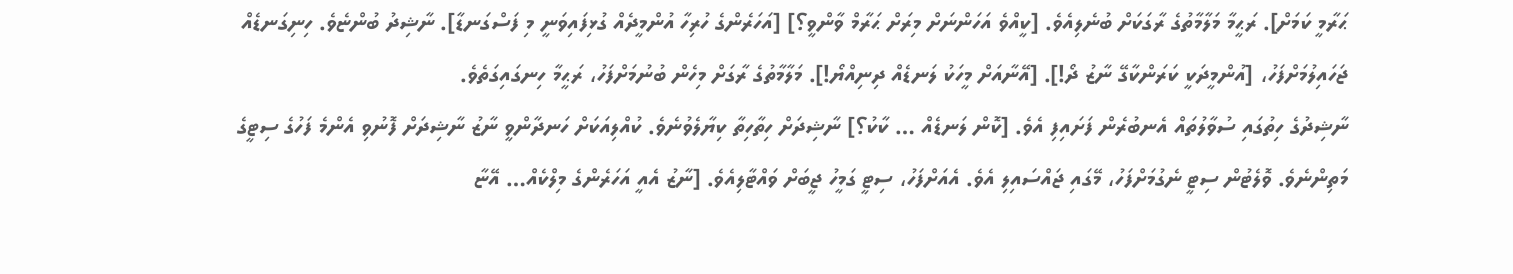ޙަރާމީ ކަމަށް]. ރަޙީމާ މަލާމާތުގެ ރާގަކަށް ބުނެލިއެވެ. [ކީއްވެ އަހަންނަށް މިރަށް ޙަރާމް ވާންވީ؟] [އަހަރެންގެ ހުރިހާ އުންމީދެއް ގުޅިފައިވަނީ މި ފަސްގަނޑާ]. ނާޝިދު ބުންޏެވެ. ހިނިގަނޑެއް ޖަހައިލުމަށްފަހު، [އުންމީދަކީ ކަރަންކާގޭ ނާޒު ދޯ!]. [އޭނާއަށް މީހަކު ލަނޑެއް ދިނިއްޔޯ!]. މަލާމާތުގެ ރާގަށް މިހެން ބުނުމަށްފަހު، ރަޙީމާ ހިނގައިގަތެވެ.
ނާޝިދުގެ ހިތުގައި ސުވާލުތައް އެނބުރެން ފަށައިފި އެވެ. [ކޮން ލަނޑެއް … ކާކު؟] ނާޝިދަށް ހިތާހިތާ ކިޔާލެވުނެވެ. ކުއްލިއަކަށް ހަނދާންވީ ނާޒު ނާޝިދަށް ފޮނުވި އެންމެ ފަހުގެ ސިޓީގެ މަތިންނެވެ. ވޮލެޓުން ސިޓީ ނެގުމަށްފަހު، މޭގައި ޖައްސައިލި އެވެ. އެއަށްފަހު، ސިޓީ ގަމީހު ޖީބަށް ވައްޓާލިއެވެ. [ނާޒު އެއީ އަހަރެންގެ މިލްކެއް… އޭޏާ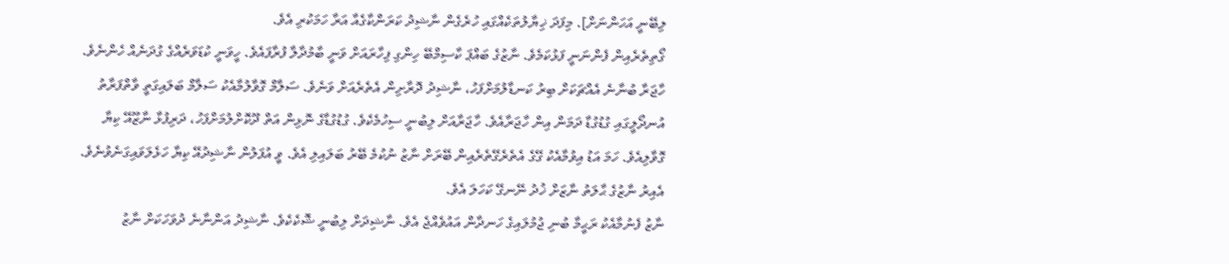ލިބޭނީ އަހަންނަށް]. މިފަދަ ޚިޔާލުތަކެއްގައި ހުރެގެން ނާޝިދު ކަރަންކާގެއާ އަރާ ހަމަކުރި އެވެ.
ގޯތިތެރެއިން ފެންނަނީ ފަޅުކަމެވެ. ނާޒުގެ ބައްޕަ ކާސިމްބޭ ހިންގި ފިހާރައަށް ވަނީ ބާމުދާލާ ފުރާފައެވެ. ހީވަނީ ކުޑަވަރެއްގެ ގުދަނެއް ހެންނެވެ.
ހާޖަރާ ބުނާނެ އެއްޗަކަށް ބިރު ކަނޑާލުމަށްފަހު، ނާޝިދު ދޮރާށިން އެތެރެއަށް ވަނެވެ. ސަލާމް ގޮވާލުމާއެކު ސަލާމް ބަލައިގަތީ ވާތްފަރާތު އުނދޯލީގައި ގުޑުގުޑާ ދަމަން އިން ހާޖަރާއެވެ. ހާޖަރާއަށް ލިބުނީ ސިހުމެކެވެ. ގުޑުގުޑާގެ ނޮޅިން އަތް ދޫކޮށްލުމަށްފަހު، ދަރިފުޅާ ނާޒޫއޭ ކިޔާ ގޮވާލިއެވެ. ހަމަ އަޑު އިވުމާއެކު ގޭގެ އެތެރެގޭތެރެއިން ބޭރަށް ނާޒު ނުކުމެ ބޭރު ބަލައިލި އެވެ. ވީ އުފަލުން ނާޝިދުއޭ ކިޔާ ހަޅެލަވައިގަނެވުނެވެ. އެއިރު ނާޒުގެ ޙާލަތު ނާޒަށް ޚުދު ނޭނގޭ ކަހަލަ އެވެ.
ނާޒު ފެނުމާއެކު ރަޙީމާ ބުނި ޖުމުލައިގެ ހަނދާން އައުވެއްޖެ އެވެ. ނާޝިދަށް ލިބުނީ ޝޮކެކެވެ. ނާޝިދު އަންނާނެ ދުވަހަކަށް ނާޒު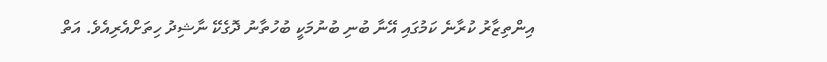އިންތިޒާރު ކުރާނެ ކަމުގައި އޭނާ ބުނި ބުނުމަކީ ބުހުތާނު ދޮގެކޭ ނާޝިދު ހިތަށްއެރިއެވެ. އަތް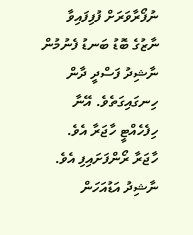ނުފޯރާވަރަށް ފުފިފައިވާ ނާޒުގެ ބޮޑު ބަނޑު ފެނުމުން ނާޝިދު ފަސްދީ ދާން ހިނގައިގަތެވެ. އޭނާ ހިފެހެއްޓީ ހާޖަރާ އެވެ. ހާޖަރާ ރޯންފަށައިފި އެވެ. ނާޝިދު އަޑުއަހަން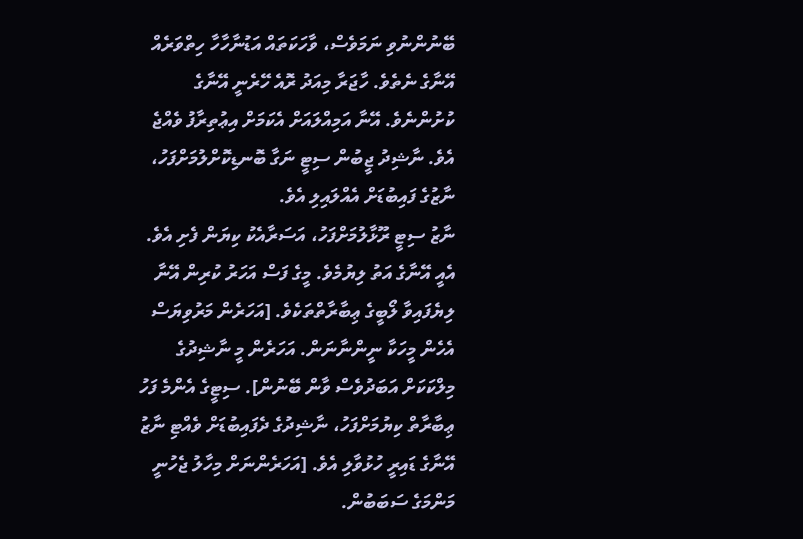ބޭނުންނުވި ނަމަވެސް، ވާހަކަތައް އަޑުނާހާހާ ހިތްވަރެއް އޭނާގެ ނެތެވެ. ހާޖަރާ މިއަދު ރޮއެ ހޭރެނީ އޭނާގެ ކުށުންނެވެ. އޭނާ އަމިއްލައަށް އެކަމަށް އިޢުތިރާފު ވެއްޖެ އެވެ. ނާޝިދު ޖީބުން ސިޓީ ނަގާ ބޮނޑިކޮށްލުމަށްފަހު، ނާޒުގެ ފައިބުޑަށް އެއްލައިލި އެވެ.
ނާޒު ސިޓީ ރޫޅާލުމަށްފަހު، އަސަރާއެކު ކިޔަން ފެށި އެވެ. އެއީ އޭނާގެ އަތު ލިޔުމެވެ. މީގެ ފަސް އަހަރު ކުރިން އޭނާ ލިޔެފައިވާ ލޯބީގެ ޢިބާރާތްތަކެވެ. [އަހަރެން މަރުވިޔަސް އެހެން މީހަކާ ނީންނާނަން. އަހަރެން މީ ނާޝިދުގެ މިލްކަކަށް އަބަދުވެސް ވާން ބޭނުން]. ސިޓީގެ އެންމެ ފަހު ޢިބާރާތް ކިޔުމަށްފަހު، ނާޝިދުގެ ދެފައިބުޑަށް ވެއްޓި ނާޒު އޭނާގެ ޑައިރީ ހުޅުވާލި އެވެ. [އަހަރެންނަށް މިހާލު ޖެހުނީ މަންމަގެ ސަބަބުން.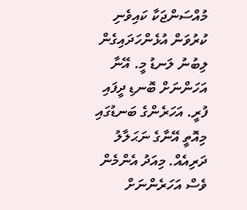މުއްސަންޖަކާ ކައިވެނި ކުރުވަން އުޅެންހަދައިގެން ލިބުނު ލަނޑު މީ. އޭނާ އަހަންނަށް ބޮނޑި ދީފައި ފުރީ. އަހަރެންގެ ބަނޑުގައި މިއޮތީ އޭނާގެ ނަޙަލާލު ދަރިއެއް. މިއަދު އެންމެން ވެސް އަހަރެންނަށް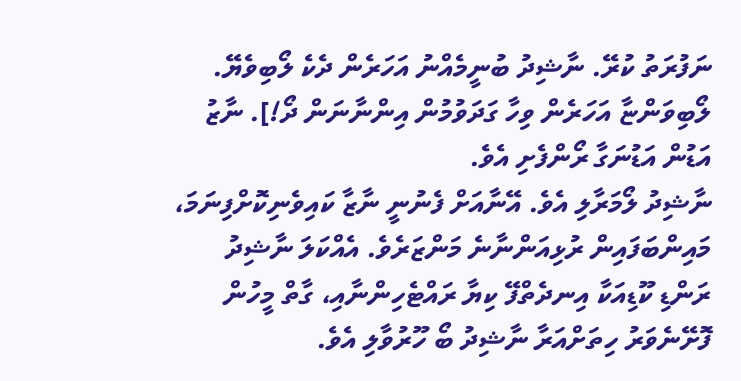ނަފުރަތު ކުރޭ. ނާޝިދު ބުނީމެއްނު އަހަރެން ދެކެ ލޯބިވެޔޭ. ލޯބިވަންޏާ އަހަރެން ވިހާ ގަދަވުމުން އިންނާނަން ދޯ!]. ނާޒު އަޑުން އަޑުނަގާ ރޯންފެށި އެވެ.
ނާޝިދު ލޯމަރާލި އެވެ. އޭނާއަށް ފެނުނީ ނާޒާ ކައިވެނިކޮށްފިނަމަ، މައިންބަފައިން ރުޅިއަންނާނެ މަންޒަރެވެ. އެއްކަލަ ނާޝިދު ރަންޑި ކޫޑިއަކާ އިނދެތްފޭ ކިޔާ ރައްޓެހިންނާއި، ގާތް މީހުން ފޮށޭނެވަރު ހިތަށްއަރާ ނާޝިދު ބޯ ހޫރުވާލި އެވެ.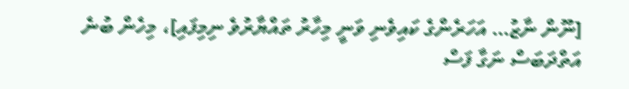[ނޫން ނާޒު… އަހަރެންގެ ކައިވެނި ވަނީ މިހާރު ތައްޔާރުވެ ނިމިފައި]، މިހެން ބުނެ އަތްދަބަސް ނަގާ ފަސް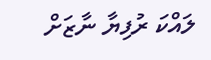ލައްކަ ރުފިޔާ ނާޒަށް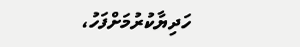ހަދިޔާކުރުމަށްފަހު،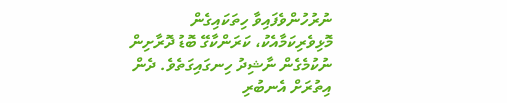ނުރުހުންވެފައިވާ ހިތަކައިގެން މޮޅިވެރިކަމާއެކު، ކަރަންކާގޭ ބޮޑު ދޮރާށިން ނުކުމެގެން ނާޝިދު ހިނގައިގަތެވެ. ދެން އިތުރަށް އެނބުރި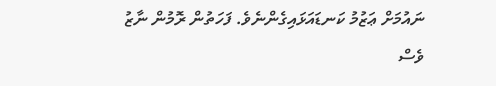ނައުމަށް ޢަޒުމު ކަނޑައަޅައިގެންނެވެ. ފަހަތުން ރޮމުން ނާޒު ވެސް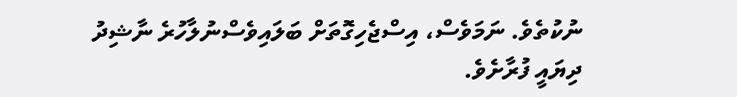ނުކުތެވެ. ނަމަވެސް، އިސްޖެހިގޮތަށް ބަލައިވެސްނުލާހުރެ ނާޝިދު ދިޔައީ ފުރާށެވެ.